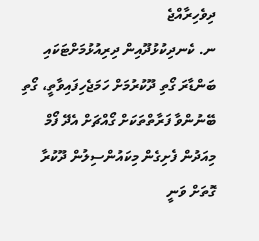ދިވެހިރާއްޖެ
ނ. ކެނދިކުޅުދޫއިން ދިރިއުޅުމަށްޓަކައި ބަންޑާރަ ގޯތި ދޫކުރުމަށް ހަމަޖެހިފައިވާތީ، ގޯތި ބޭނުންވާ ފަރާތްތަކަށް ގޯއްޗަށް އެދޭ ފޯމް މިއަދުން ފެށިގެން މިކައުންސިލުން ދޫކުރާ ގޮތަށް ވަނީ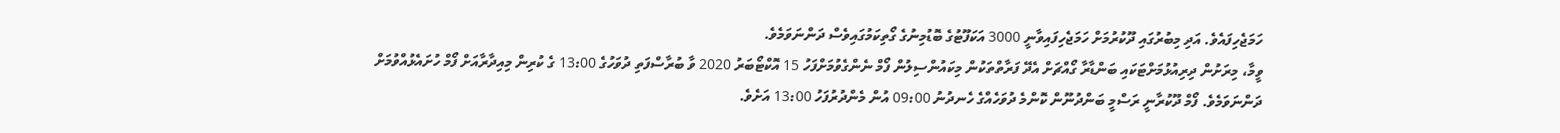ހަމަޖެހިފައެވެ. އަދި މިބުރުގައި ދޫކުރުމަށް ހަމަޖެހިފައިވާނީ 3000 އަކަފޫޓުގެ ބޮޑުމިނުގެ ގޯތިކަމުގައިވެސް ދަންނަވަމެވެ.
ވީމާ، މިރަށުން ދިރިއުޅުމަށްޓަކައި ބަންޑާރާ ގޯއްޗަށް އެދޭ ފަރާތްތަކުން މިކައުންސިލުން ފޯމް ނެންގެވުމަށްފަހު 15 އޮކްޓޯބަރު 2020 ވާ ބުރާސްފަތި ދުވަހުގެ 13:00 ގެ ކުރިން މިއިދާރާއަށް ފޯމް ހުށައެޅުއްވުމަށް ދަންނަވަމެވެ. ފޯމް ދޫކުރާނީ ރަސްމީ ބަންދުނޫން ކޮންމެ ދުވަހެއްގެ ހެނދުނު 09:00 އުން މެންދުރުފަހު 13:00 އަށެވެ.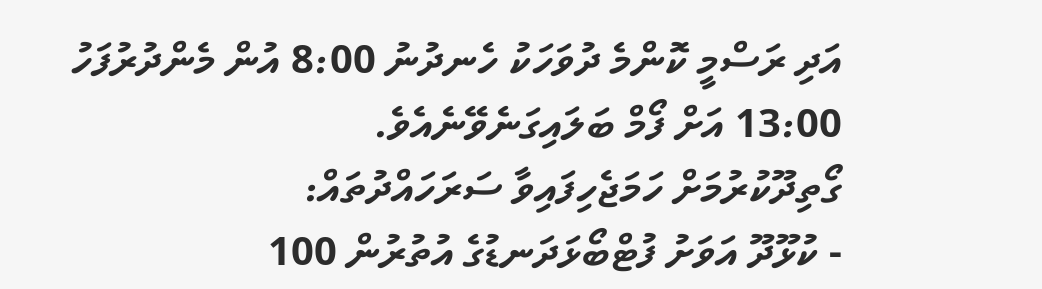އަދި ރަސްމީ ކޮންމެ ދުވަހަކު ހެނދުނު 8:00 އުން މެންދުރުފަހު 13:00 އަށް ފޯމް ބަލައިގަނެވޭނެއެވެ.
ގޯތިދޫކުރުމަށް ހަމަޖެހިފައިވާ ސަރަހައްދުތައް:
- ކުޅޫދޫ އަވަށު ފުޓްބޯޅަދަނޑުގެ އުތުރުން 100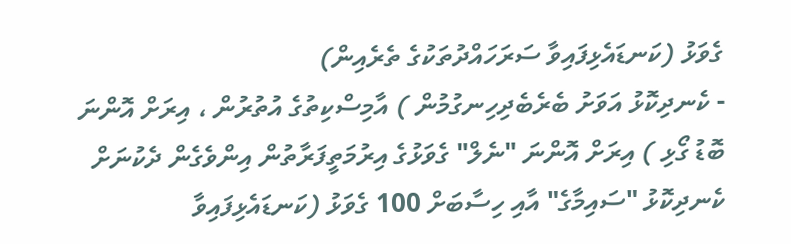ގެވަޅު (ކަނޑައެޅިފައިވާ ސަރަހައްދުތަކުގެ ތެރެއިން)
- ކެނދިކޮޅު އަވަށު ބެރެބެދިހިނގުމުން ) އާމިސްކިތުގެ އުތުރުން ، އިރަށް އޮންނަ ބޮޑު ގޯޅި ) އިރަށް އޮންނަ "ނެލް" ގެވަޅުގެ އިރުމަތީފަރާތުން އިންވެގެން ދެކުނަށް ކެނދިކޮޅު "ސައިމާގެ" އާއި ހިސާބަށް 100 ގެވަޅު (ކަނޑައެޅިފައިވާ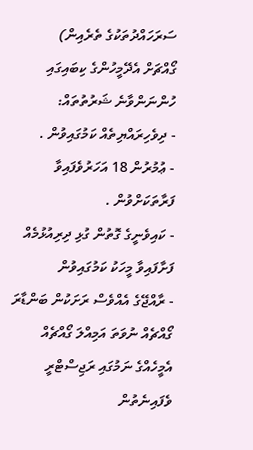ސަރަހައްދުތަކުގެ ތެރެއިން)
ގޯއްޗަށް އެދޭމީހުންގެ ކިބައިގައި ހުންނަންވާނެ ޝަރުތުތައް:
- ދިވެހިރައްޔިތެއް ކަމުގައިވުން .
- ޢުމުރުން 18 އަހަރުވެފައިވާ ފަރާތަކަށްވުން .
- ކައިވެނީގެ ގޮތުން ގުޅި ދިރިއުޅުމެއް ފަށާފައިވާ މީހަކު ކަމުގައިވުން
- ރާއްޖޭގެ އެއްވެސް ރަށަކުން ބަންޑާރަ ގޯއްޗެއް ނުވަތަ އަމިއްލަ ގޯއްޗެއް އެމީހެއްގެ ނަމުގައި ރަޖިސްޓްރީ ވެފައިނެތުން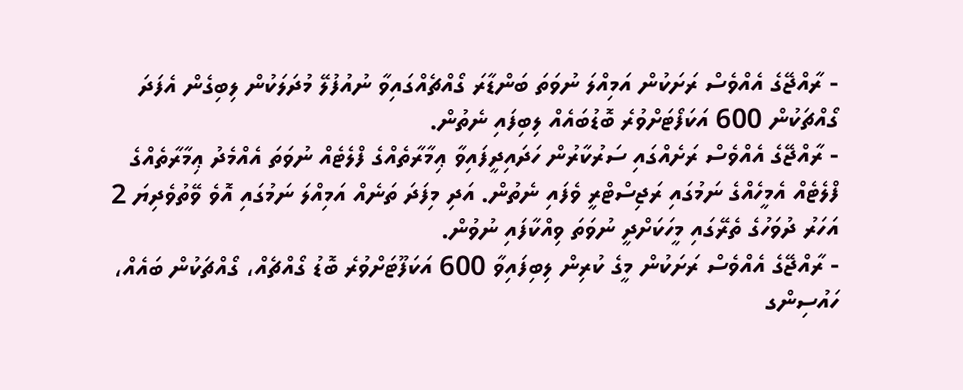- ރާއްޖޭގެ އެއްވެސް ރަށަކުން އަމިއްލަ ނުވަތަ ބަންޑާރަ ގޯއްޗެއްގައިވާ ނުއުފުލޭ މުދަލަކުން ލިބިގެން އެފަދަ ގޯއްޗަކުން 600 އަކަފޯޓަށްވުރެ ބޮޑުބައެއް ލިބިފައި ނެތުން.
- ރާއްޖޭގެ އެއްވެސް ރަށެއްގައި ސަރުކާރުން ހަދައިދީފައިވާ ޢިމާރާތެއްގެ ފްލެޓެއް ނުވަތަ އެއްމެދު ޢިމާރާތެއްގެ ފްލެޓެއް އެމީހެއްގެ ނަމުގައި ރަޖިސްޓްރީ ވެފައި ނެތުން. އަދި މިފަދަ ތަނެއް އަމިއްލަ ނަމުގައި އޮވެ ވޭތުވެދިޔަ 2 އަހަރު ދުވަހުގެ ތެރޭގައި މީހަކަށްދީ ނުވަތަ ވިއްކާފައި ނުވުން.
- ރާއްޖޭގެ އެއްވެސް ރަށަކުން މީގެ ކުރިން ލިބިފައިވާ 600 އަކަފޫޓަށްވުރެ ބޮޑު ގޯއްޗެއް، ގޯއްޗަކުން ބައެއް، ހައުސިންގ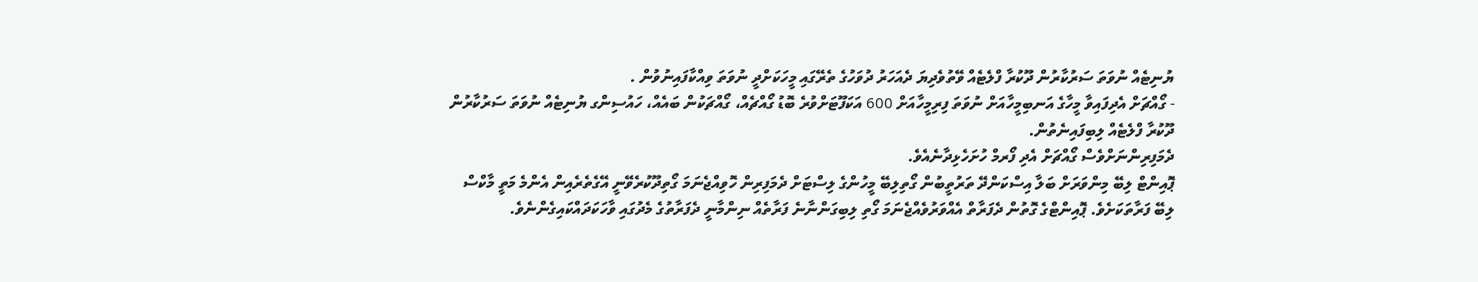ޔުނިޓެއް ނުވަތަ ސަރުކާރުން ދޫކުރާ ފްލެޓެއް ވޭތުވެދިޔަ ދެއަހަރު ދުވަހުގެ ތެރޭގައި މީހަކަށްދީ ނުވަތަ ވިއްކާފައިނުވުން .
- ގޯއްޗަށް އެދިފައިވާ މީހާގެ އަނބިމީހާއަށް ނުވަތަ ފިރިމީހާއަށް 600 އަކަފޫޓަށްވުރެ ބޮޑު ގޯއްޗެއް، ގޯއްޗަކުން ބައެއް، ހައުސިންގ ޔުނިޓެއް ނުވަތަ ސަރުކާރުން ދޫކުރާ ފްލެޓެއް ލިބިފައިނެތުން.
ދެމަފިރިންނަށްވެސް ގޯއްޗަށް އެދި ފޯރމް ހުށަހެޅިދާނެއެވެ.
ޕޮއިންޓް ލިބޭ މިންވަރަށް ބަލާ އިސްކަންދޭ ތަރުތީބުން ގޯތިލިބޭ މީހުންގެ ލިސްޓަށް ދެމަފިރިން ހޮވިއްޖެނަމަ ގޯތިދޫކުރެވޭނީ އޭގެތެރެއިން އެންމެ މަތީ މާކްސް ލިބޭ ފަރާތަކަށެވެ. ޕޮއިންޓްގެ ގޮތުން ދެފަރާތް އެއްވަރުވެއްޖެނަމަ ގޯތި ލިބިގަންނާނެ ފަރާތެއް ނިންމާނީ ދެފަރާތުގެ މެދުގައި ވާހަކަދައްކައިގެންނެވެ.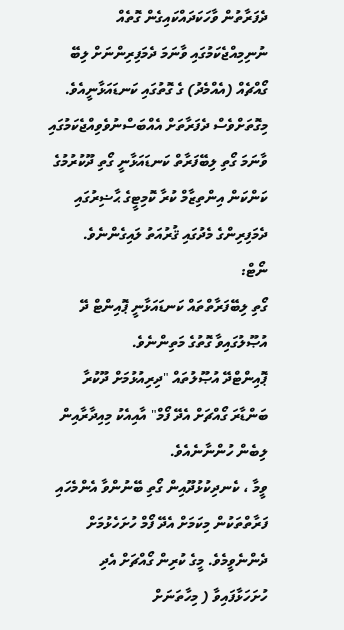ދެފަރާތުން ވާހަކަދައްކައިގެން ގޮތެއް ނުނިމިއްޖެކަމުގައި ވާނަމަ ދެމަފިރިންނަށް ލިބޭ ގޯއްޗެއް (އެއްމެދު) ގެ ގޮތުގައި ކަނޑައަޅާނީއެވެ. މިގޮތަށްވެސް ދެފަރާތަށް އެއްބަސްނުވެވިއްޖެކަމުގައި ވާނަމަ ގޯތި ލިބޭފަރާތް ކަނޑައަޅާނީ ގޯތި ދޫކުރުމުގެ ކަންކަން އިންތިޒާމް ކުރާ ކޮމިޓީގެ ޙާޟިރުގައި ދެމަފިރިންގެ މެދުގައި ޤުރުއަތު ލައިގެންނެވެ.
ނޯޓް:
ގޯތި ލިބޭފަރާތްތައް ކަނޑައަޅާނީ ޕޮއިންޓް ދޭ އުޞޫލުގައިވާ ގޮތުގެ މަތިންނެވެ.
ޕޮއިންޓްދޭ އުޞޫލުތައް "ދިރިއުޅުމަށް ދޫކުރާ ބަންޑާރަ ގޯއްޗަށް އެދޭ ފޯމް" އާއިއެކު މިއިދާރާއިން ލިބެން ހުންނާނެއެވެ.
ވީމާ ، ކެނދިކުޅުދޫއިން ގޯތި ބޭނުންވާ އެންމެހައި ފަރާތްތަކުން މިކަމަށް އެދޭ ފޯމް ހުށަހެޅުމަށް ދެންނެވީމެވެ. މީގެ ކުރިން ގޯއްޗަށް އެދި ހުށަހަޅާފައިވާ ( މިހާތަނަށް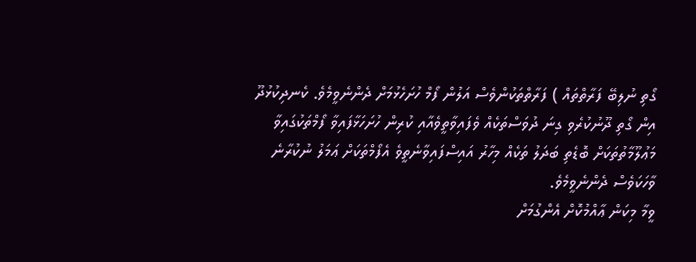ގޯތި ނުލިބޭ ފަރާތްތައް ) ފަރާތްތަކުންވެސް އަލުން ފޯމް ހުށަހެޅުމަށް ދެންނެވީމެވެ. ކެނދިކުޅުދޫ އިން ގޯތި ދޫނުކުރެވި ގިނަ ދުވަސްތަކެއް ވެފައިވާތީވެއާއި ކުރިން ހުށަހަޅާފައިވާ ފޯމްތަކުގައިވާ މަޢުލޫމާތުތަކަށް ބޮޑެތި ބަދަލު ތަކެއް މިހާރު އައިސްފައިވާނެތީވެ އެފޯމްތަކަށް ޢަމަލު ނުކުރާނެ ވާހަކަވެސް ދެންނެވީމެވެ.
ވީމާ މިކަން ޢާއްމުކޮށް އެންގުމަށް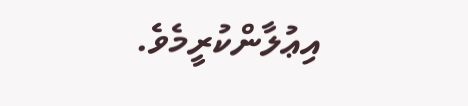އިޢުލާންކުރީމެވެ.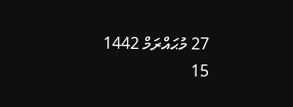27 މުޙައްރަމް 1442
15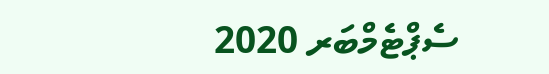ސެޕްޓެމްބަރ 2020